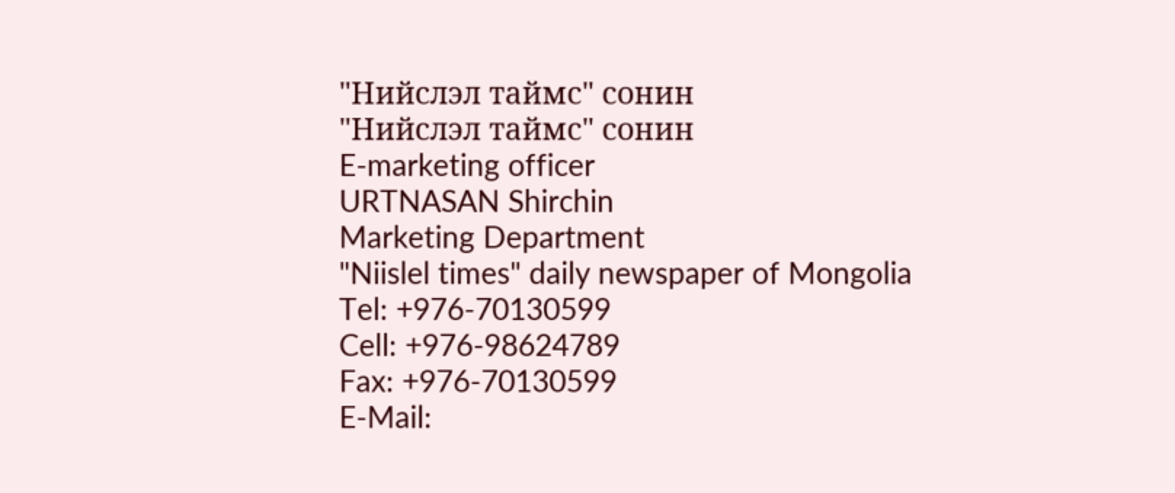"Нийслэл таймс" сонин
"Нийслэл таймс" сонин
E-marketing officer
URTNASAN Shirchin
Marketing Department
"Niislel times" daily newspaper of Mongolia
Tel: +976-70130599
Cell: +976-98624789
Fax: +976-70130599
E-Mail: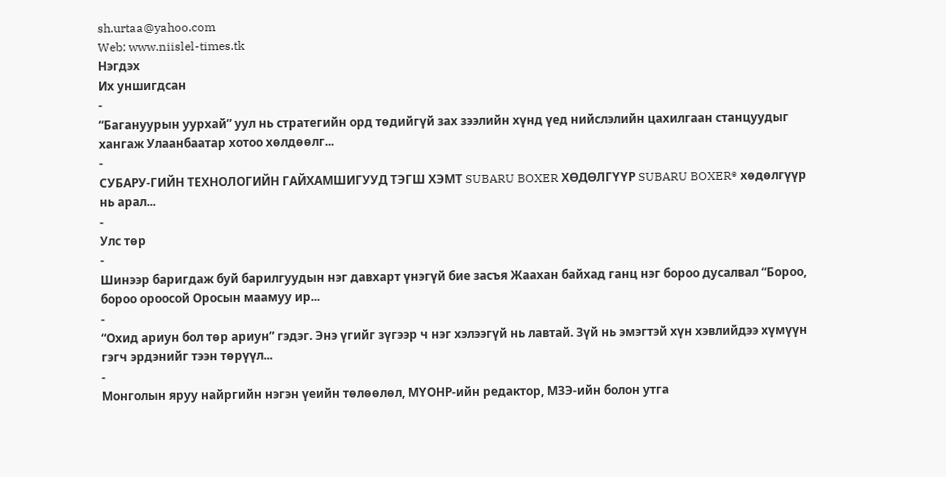sh.urtaa@yahoo.com
Web: www.niislel-times.tk
Нэгдэх
Их уншигдсан
-
“Багануурын уурхай” уул нь стратегийн орд төдийгүй зах зээлийн хүнд үед нийслэлийн цахилгаан станцуудыг хангаж Улаанбаатар хотоо хөлдөөлг...
-
СУБАРУ-ГИЙН ТЕХНОЛОГИЙН ГАЙХАМШИГУУД ТЭГШ ХЭМТ SUBARU BOXER ХӨДӨЛГҮҮР SUBARU BOXER® хөдөлгүүр нь арал...
-
Улс төр
-
Шинээр баригдаж буй барилгуудын нэг давхарт үнэгүй бие засъя Жаахан байхад ганц нэг бороо дусалвал “Бороо, бороо ороосой Оросын маамуу ир...
-
“Охид ариун бол төр ариун” гэдэг. Энэ үгийг зүгээр ч нэг хэлээгүй нь лавтай. Зүй нь эмэгтэй хүн хэвлийдээ хүмүүн гэгч эрдэнийг тээн төрүүл...
-
Монголын яруу найргийн нэгэн үеийн төлөөлөл, МҮОНР-ийн редактор, МЗЭ-ийн болон утга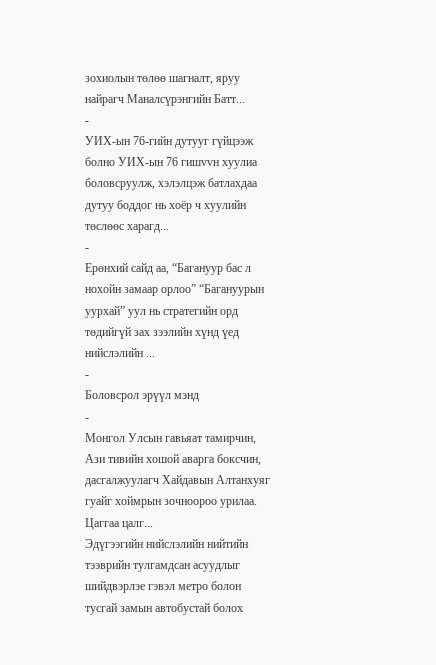зохиолын төлөө шагналт, яруу найрагч Маналсүрэнгийн Батт...
-
УИХ-ын 76-гийн дутууг гүйцээж болно УИХ-ын 76 гишvvн хуулиа боловсруулж, хэлэлцэж батлахдаа дутуу боддог нь хоёр ч хуулийн төслөөс харагд...
-
Ерөнхий сайд аа, “Багануур бас л нохойн замаар орлоо” “Багануурын уурхай” уул нь стратегийн орд төдийгүй зах зээлийн хүнд үед нийслэлийн ...
-
Боловсрол эрүүл мэнд
-
Монгол Улсын гавьяат тамирчин, Ази тивийн хошой аварга боксчин, дасгалжуулагч Хайдавын Алтанхуяг гуайг хоймрын зочноороо урилаа. Цаггаа цалг...
Эдүгээгийн нийслэлийн нийтийн тээврийн тулгамдсан асуудлыг шийдвэрлэе гэвэл метро болон тусгай замын автобустай болох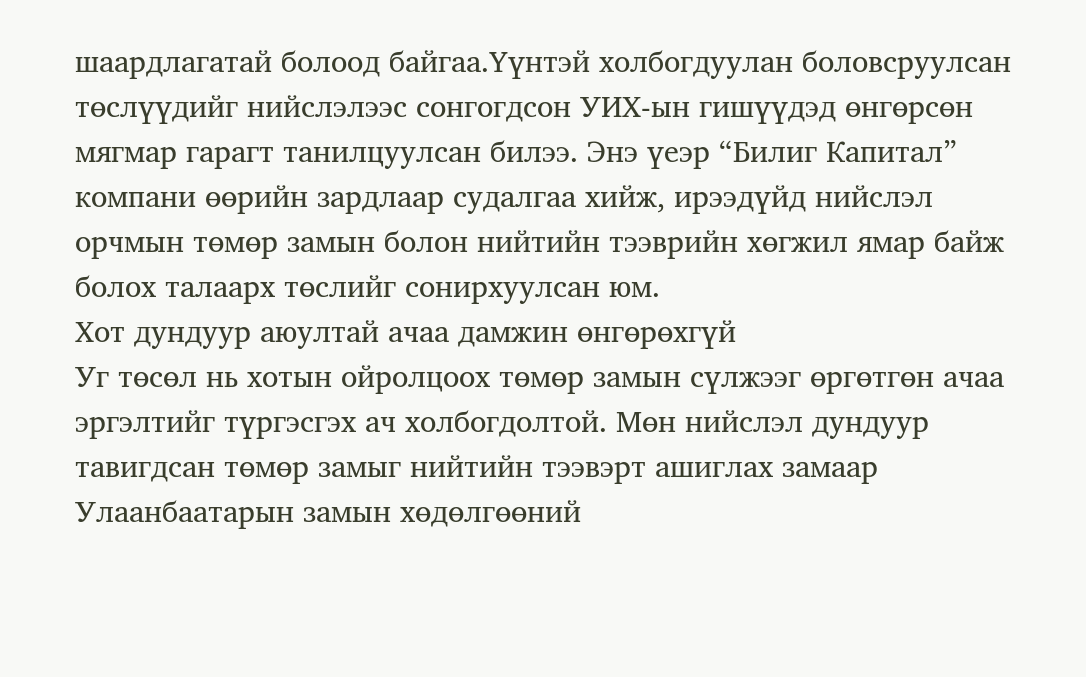шаардлагатай болоод байгаа.Үүнтэй холбогдуулан боловсруулсан төслүүдийг нийслэлээс сонгогдсон УИХ-ын гишүүдэд өнгөрсөн мягмар гарагт танилцуулсан билээ. Энэ үеэр “Билиг Капитал” компани өөрийн зардлаар судалгаа хийж, ирээдүйд нийслэл орчмын төмөр замын болон нийтийн тээврийн хөгжил ямар байж болох талаарх төслийг сонирхуулсан юм.
Xот дундуур аюултай ачаа дамжин өнгөрөхгүй
Уг төсөл нь хотын ойролцоох төмөр замын сүлжээг өргөтгөн ачаа эргэлтийг түргэсгэх ач холбогдолтой. Мөн нийслэл дундуур тавигдсан төмөр замыг нийтийн тээвэрт ашиглах замаар Улаанбаатарын замын хөдөлгөөний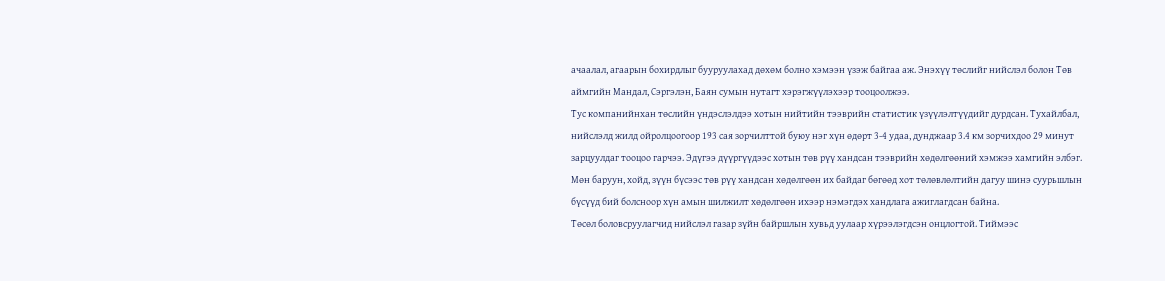ачаалал, агаарын бохирдлыг бууруулахад дөхөм болно хэмээн үзэж байгаа аж. Энэхүү төслийг нийслэл болон Төв аймгийн Мандал, Сэргэлэн, Баян сумын нутагт хэрэгжүүлэхээр тооцоолжээ.
Тус компанийнхан төслийн үндэслэлдээ хотын нийтийн тээврийн статистик үзүүлэлтүүдийг дурдсан. Тухайлбал, нийслэлд жилд ойролцоогоор 193 сая зорчилттой буюу нэг хүн өдөрт 3-4 удаа, дунджаар 3.4 км зорчихдоо 29 минут зарцуулдаг тооцоо гарчээ. Эдүгээ дүүргүүдээс хотын төв рүү хандсан тээврийн хөдөлгөөний хэмжээ хамгийн элбэг. Мөн баруун, хойд, зүүн бүсээс төв рүү хандсан хөдөлгөөн их байдаг бөгөөд хот төлөвлөлтийн дагуу шинэ суурьшлын бүсүүд бий болсноор хүн амын шилжилт хөдөлгөөн ихээр нэмэгдэх хандлага ажиглагдсан байна.
Төсөл боловсруулагчид нийслэл газар зүйн байршлын хувьд уулаар хүрээлэгдсэн онцлогтой. Тиймээс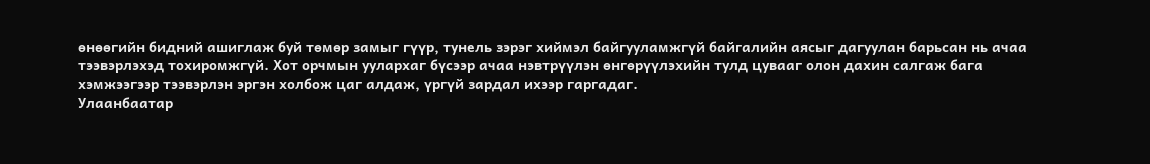өнөөгийн бидний ашиглаж буй төмөр замыг гүүр, тунель зэрэг хиймэл байгууламжгүй байгалийн аясыг дагуулан барьсан нь ачаа тээвэрлэхэд тохиромжгүй. Хот орчмын уулархаг бүсээр ачаа нэвтрүүлэн өнгөрүүлэхийн тулд цувааг олон дахин салгаж бага хэмжээгээр тээвэрлэн эргэн холбож цаг алдаж, үргүй зардал ихээр гаргадаг.
Улаанбаатар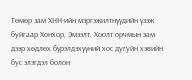Төмөр зам ХНН-ийн мэргэжилтнүүдийн үзэж буйгаар Хонхор, Эмээлт, Хоолт орчмын зам дээр хөдлөх бүрэлдэхүүний хос дугуйн хэвийн бус элэгдэл болон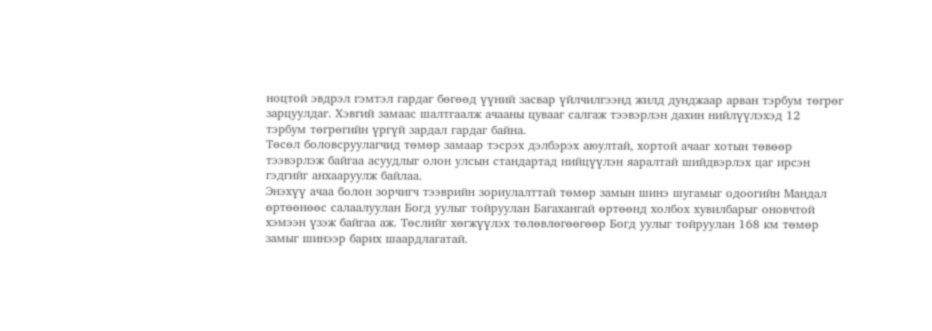ноцтой эвдрэл гэмтэл гардаг бөгөөд үүний засвар үйлчилгээнд жилд дунджаар арван тэрбум төгрөг зарцуулдаг. Хэвгий замаас шалтгаалж ачааны цувааг салгаж тээвэрлэн дахин нийлүүлэхэд 12 тэрбум төгрөгийн үргүй зардал гардаг байна.
Төсөл боловсруулагчид төмөр замаар тэсрэх дэлбэрэх аюултай, хортой ачааг хотын төвөөр тээвэрлэж байгаа асуудлыг олон улсын стандартад нийцүүлэн яаралтай шийдвэрлэх цаг ирсэн гэдгийг анхааруулж байлаа.
Энэхүү ачаа болон зорчигч тээврийн зориулалттай төмөр замын шинэ шугамыг одоогийн Мандал өртөөнөөс салаалуулан Богд уулыг тойруулан Багахангай өртөөнд холбох хувилбарыг оновчтой хэмээн үзэж байгаа аж. Төслийг хөгжүүлэх төлөвлөгөөгөөр Богд уулыг тойруулан 168 км төмөр замыг шинээр барих шаардлагатай.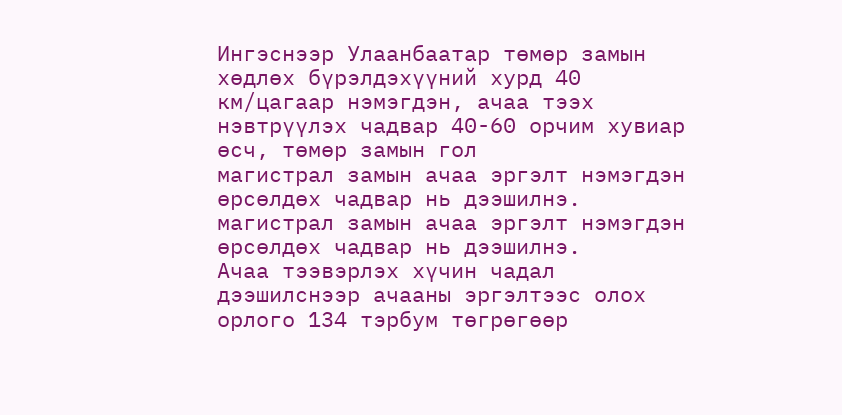Ингэснээр Улаанбаатар төмөр замын хөдлөх бүрэлдэхүүний хурд 40 км/цагаар нэмэгдэн, ачаа тээх нэвтрүүлэх чадвар 40-60 орчим хувиар өсч, төмөр замын гол
магистрал замын ачаа эргэлт нэмэгдэн өрсөлдөх чадвар нь дээшилнэ.
магистрал замын ачаа эргэлт нэмэгдэн өрсөлдөх чадвар нь дээшилнэ.
Ачаа тээвэрлэх хүчин чадал дээшилснээр ачааны эргэлтээс олох орлого 134 тэрбум төгрөгөөр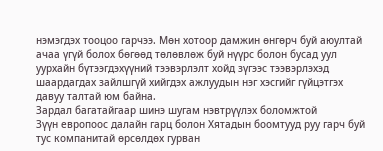нэмэгдэх тооцоо гарчээ. Мөн хотоор дамжин өнгөрч буй аюултай ачаа үгүй болох бөгөөд төлөвлөж буй нүүрс болон бусад уул уурхайн бүтээгдэхүүний тээвэрлэлт хойд зүгээс тээвэрлэхэд шаардагдах зайлшгүй хийгдэх ажлуудын нэг хэсгийг гүйцэтгэх давуу талтай юм байна.
Зардал багатайгаар шинэ шугам нэвтрүүлэх боломжтой
Зүүн европоос далайн гарц болон Хятадын боомтууд руу гарч буй тус компанитай өрсөлдөх гурван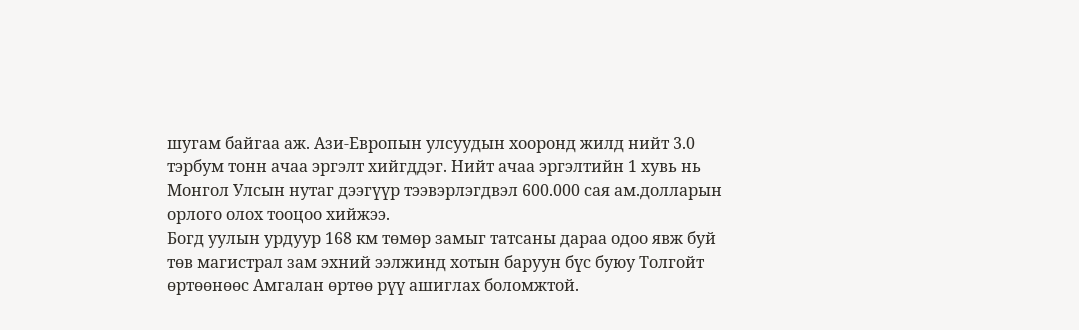шугам байгаа аж. Ази-Европын улсуудын хооронд жилд нийт 3.0 тэрбум тонн ачаа эргэлт хийгддэг. Нийт ачаа эргэлтийн 1 хувь нь Монгол Улсын нутаг дээгүүр тээвэрлэгдвэл 600.000 сая ам.долларын орлого олох тооцоо хийжээ.
Богд уулын урдуур 168 км төмөр замыг татсаны дараа одоо явж буй төв магистрал зам эхний ээлжинд хотын баруун бүс буюу Толгойт өртөөнөөс Амгалан өртөө рүү ашиглах боломжтой.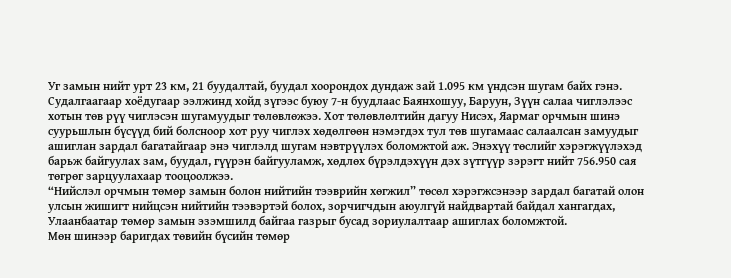Уг замын нийт урт 23 км, 21 буудалтай, буудал хоорондох дундаж зай 1.095 км үндсэн шугам байх гэнэ.
Судалгаагаар хоёдугаар ээлжинд хойд зүгээс буюу 7-н буудлаас Баянхошуу, Баруун, Зүүн салаа чиглэлээс хотын төв рүү чиглэсэн шугамуудыг төлөвлөжээ. Хот төлөвлөлтийн дагуу Нисэх, Яармаг орчмын шинэ суурьшлын бүсүүд бий болсноор хот руу чиглэх хөдөлгөөн нэмэгдэх тул төв шугамаас салаалсан замуудыг ашиглан зардал багатайгаар энэ чиглэлд шугам нэвтрүүлэх боломжтой аж. Энэхүү төслийг хэрэгжүүлэхэд барьж байгуулах зам, буудал, гүүрэн байгууламж, хөдлөх бүрэлдэхүүн дэх зүтгүүр зэрэгт нийт 756.950 сая төгрөг зарцуулахаар тооцоолжээ.
“Нийслэл орчмын төмөр замын болон нийтийн тээврийн хөгжил” төсөл хэрэгжсэнээр зардал багатай олон улсын жишигт нийцсэн нийтийн тээвэртэй болох, зорчигчдын аюулгүй найдвартай байдал хангагдах, Улаанбаатар төмөр замын эзэмшилд байгаа газрыг бусад зориулалтаар ашиглах боломжтой.
Мөн шинээр баригдах төвийн бүсийн төмөр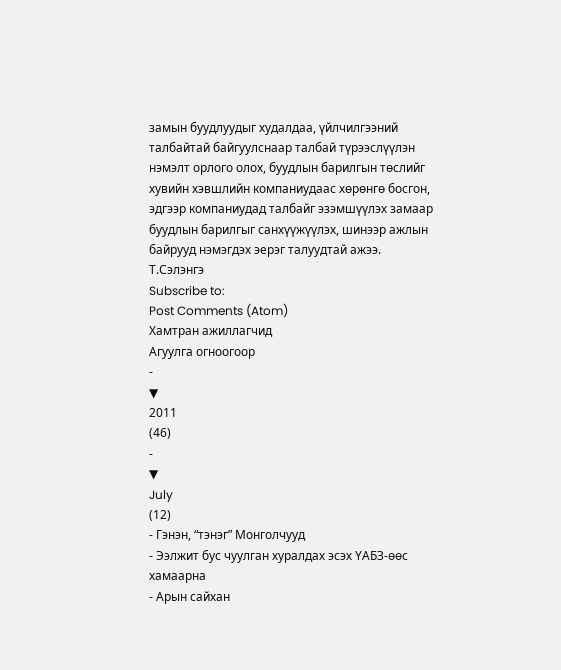замын буудлуудыг худалдаа, үйлчилгээний талбайтай байгуулснаар талбай түрээслүүлэн нэмэлт орлого олох, буудлын барилгын төслийг хувийн хэвшлийн компаниудаас хөрөнгө босгон, эдгээр компаниудад талбайг эзэмшүүлэх замаар буудлын барилгыг санхүүжүүлэх, шинээр ажлын байрууд нэмэгдэх эерэг талуудтай ажээ.
Т.Сэлэнгэ
Subscribe to:
Post Comments (Atom)
Хамтран ажиллагчид
Агуулга огноогоор
-
▼
2011
(46)
-
▼
July
(12)
- Гэнэн, “тэнэг” Монголчууд
- Ээлжит бус чуулган хуралдах эсэх ҮАБЗ-өөс хамаарна
- Арын сайхан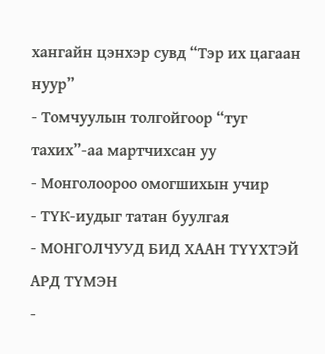хангайн цэнхэр сувд “Тэр их цагаан нуур”
- Томчуулын толгойгоор “туг тахих”-аа мартчихсан уу
- Монголоороо омогшихын учир
- ТҮК-иудыг татан буулгая
- МОНГОЛЧУУД БИД ХААН ТҮҮХТЭЙ АРД ТҮМЭН
-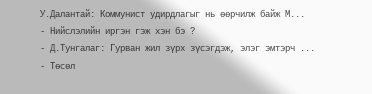У.Далантай: Коммунист удирдлагыг нь өөрчилж байж М...
- Нийслэлийн иргэн гэж хэн бэ ?
- Д.Тунгалаг: Гурван жил зүрх зүсэгдэж, элэг эмтэрч ...
- Төсөл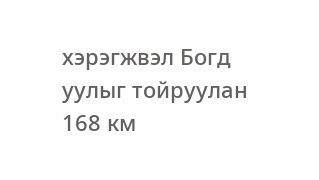хэрэгжвэл Богд уулыг тойруулан 168 км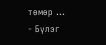төмөр ...
- Бүлэг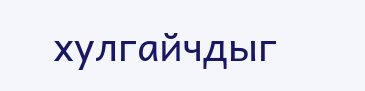хулгайчдыг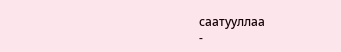саатууллаа
-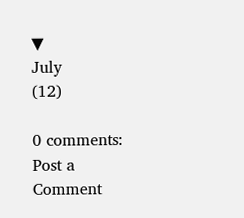▼
July
(12)

0 comments:
Post a Comment